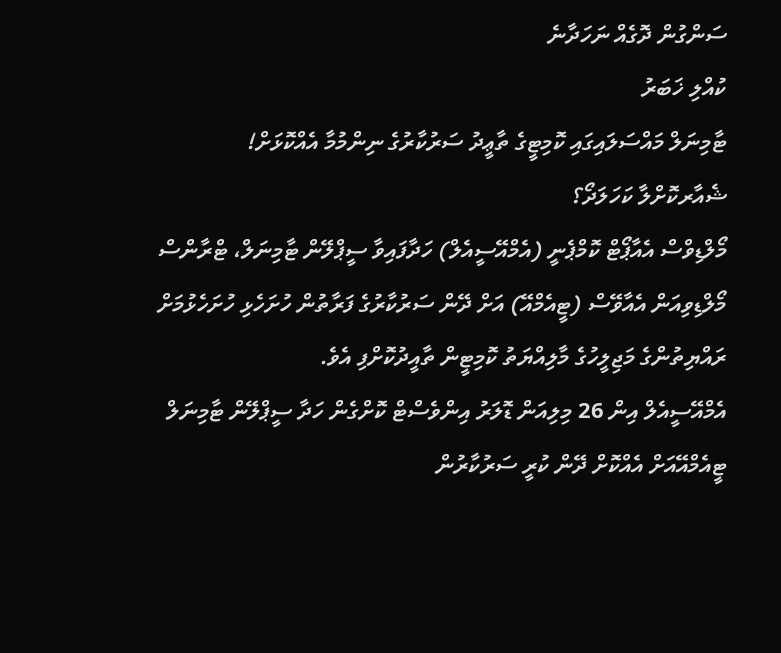ސަންގުން ދޮގެއް ނަހަދާނެ
ކުއްލި ޚަބަރު
ޓާމިނަލް މައްސަލައިގައި ކޮމިޓީގެ ތާޢީދު ސަރުކާރުގެ ނިންމުމާ އެއްކޮޅަށް!
ޝެއާރކޮށްލާ ކަހަލަދޯ؟
މޯލްޑިވްސް އެއާޕޯޓް ކޮމްޕެނީ (އެމްއޭސީއެލް) ހަދާފައިވާ ސީޕްލޭން ޓާމިނަލް، ޓްރާންސް މޯލްޑިވިއަން އެއާވޭސް (ޓީއެމްއޭ) އަށް ދޭން ސަރުކާރުގެ ފަރާތުން ހުށަހެޅި ހުށަހެޅުމަށް ރައްޔިތުންގެ މަޖިލީހުގެ މާލިއްޔަތު ކޮމިޓީން ތާއީދުކޮށްފި އެވެ.
އެމްއޭސީއެލް އިން 26 މިލިއަން ޑޮލަރު އިންވެސްޓް ކޮށްގެން ހަދާ ސީޕްލޭން ޓާމިނަލް ޓީއެމްއޭއަށް އެއްކޮށް ދޭން ކުރީ ސަރުކާރުން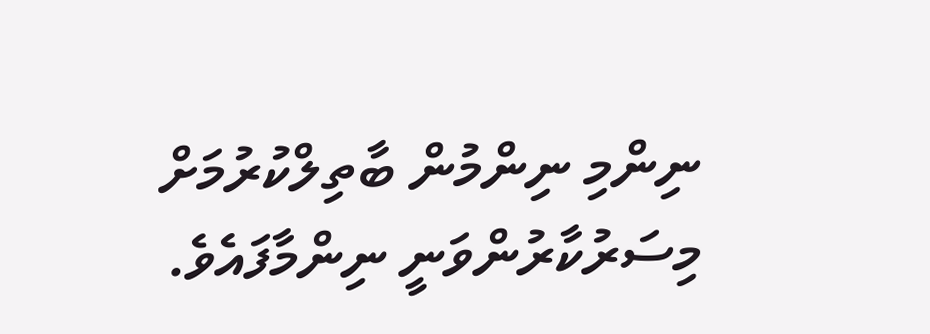ނިންމި ނިންމުން ބާތިލްކުރުމަށް މިސަރުކާރުންވަނީ ނިންމާފައެވެ.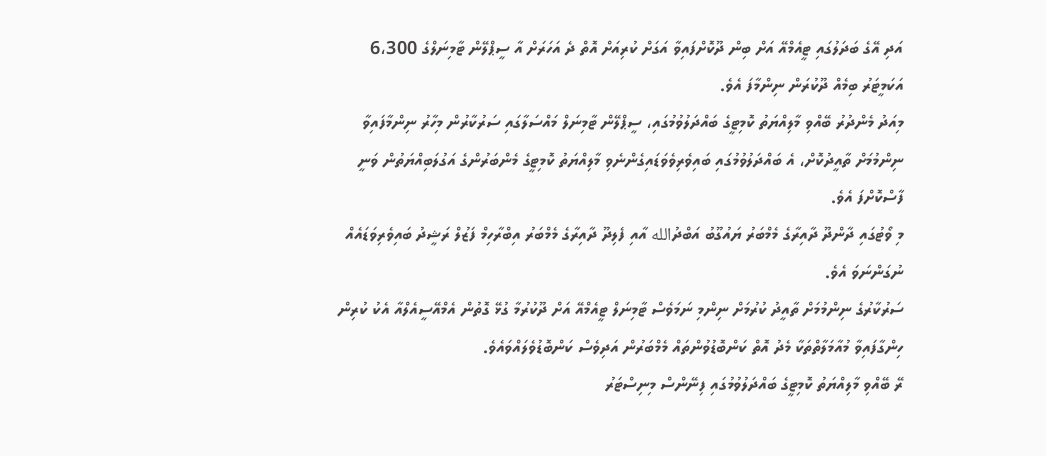އަދި އޭގެ ބަދަލުގައި ޓީއެމްއޭ އަށް ބިން ދޫކޮށްފައިވާ އަގަށް ކުރިއަށް އޮތް ދެ އަހަރަށް އާ ސީޕްލޭން ޓާމިނަލްގެ 6،300 އަކަމީޓަރު ބިމެއް ދޫކުރަން ނިންމާފަ އެވެ.
މިއަދު މެންދުރު ބޭއްވި މާލިއްޔަތު ކޮމިޓީގެ ބައްދަލުވުމުގައި، ސީޕްލޭން ޓާމިނަލް މައްސަލާގައި ސަރުކާރުން މިހާރު ނިންމާފައިވާ ނިންމުމަށް ތާއީދުކޮށް، އެ ބައްދަލުވުމުގައި ބައިވެރިވެވަޑައިގެންނެވި މާލިއްޔަތު ކޮމިޓީގެ މެންބަރުންގެ އަގުލަބިއްޔަތުން ވަނީ ފާސްކޮށްފަ އެވެ.
މި ވޯޓުގައި ދާންދޫ ދާއިރާގެ މެމްބަރު ޔައުގޫބު އަބްދުالله އާއި ފެލިދޫ ދާއިރާގެ މެމްބަރު އިބްރާހިމް ފަޒުލް ރަޝީދު ބައިވެރިވަޑައެއް ނުގަންނަވަ އެވެ.
ސަރުކާރުގެ ނިންމުމަށް ތާއީދު ކުރުމަށް ނިންމި ނަމަވެސް ޓާމިނަލް ޓީއެމްއޭ އަށް ދޫކުރުމާ ގުޅޭ ގޮތުން އެމްއޭސީއެލްއާ އެކު ކުރިން ހިންގާފައިވާ މުއާމަލާތްތަކާ މެދު އޮތް ކަންބޮޑުވުންތައް މެމްބަރުން އަދިވެސް ކަންބޮޑުވެލައްވައެވެ.
ރޭ ބޭއްވި މާލިއްޔަތު ކޮމިޓީގެ ބައްދަލުވުމުގައި ފިނޭންސް މިނިސްޓަރު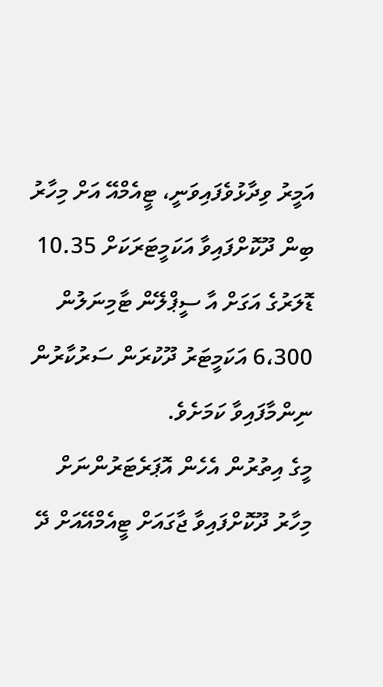އަމީރު ވިދާޅުވެފައިވަނީ، ޓީއެމްއޭ އަށް މިހާރު ބިން ދޫކޮށްފައިވާ އަކަމީޓަރަކަށް 10.35 ޑޮލަރުގެ އަގަށް އާ ސީޕްލޭން ޓާމިނަލުން 6،300 އަކަމީޓަރު ދޫކުރަން ސަރުކާރުން ނިންމާފައިވާ ކަމަށެވެ.
މީގެ އިތުރުން އެހެން އޮޕަރެޓަރުންނަށް މިހާރު ދޫކޮށްފައިވާ ޖާގައަށް ޓީއެމްއޭއަށް ދޭ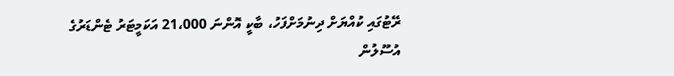ރޭޓުގައި ކުއްޔަށް ދިނުމަށްފަހު، ބާކީ އޮންނަ 21،000 އަކަމީޓަރު ޓެންޑަރުގެ އުސޫލުން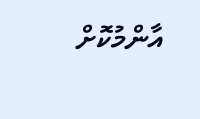އާންމުކޮށް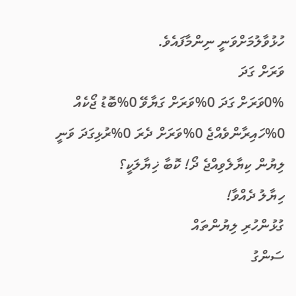ހުޅުވާލުމަށްވަނީ ނިންމާފައެވެ.
ވަރަށް ގަދަ
0%ވަރަށް ގަދަ 0%ވަރަށް ގަޔާވޭ 0%ބޮޑު ޖޯކެއް 0%ހައިރާންވެއްޖެ 0%ވަރަށް ދެރަ 0%ރުޅިގަދަ ވަނީ
ލިޔުން ކިޔާލެވިއްޖެ ދޯ! ކޮބާ ޚިޔާލަކީ؟
ހިޔާލު ދެއްވާ!
ގުޅުންހުރި ލިޔުންތައް
ސަންގު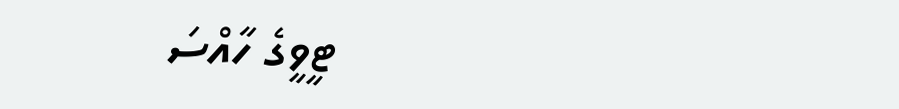ޓީވީގެ ހާއްސަ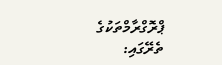ޕްރޮގްރާމްތަކުގެ ތެރޭގައި: